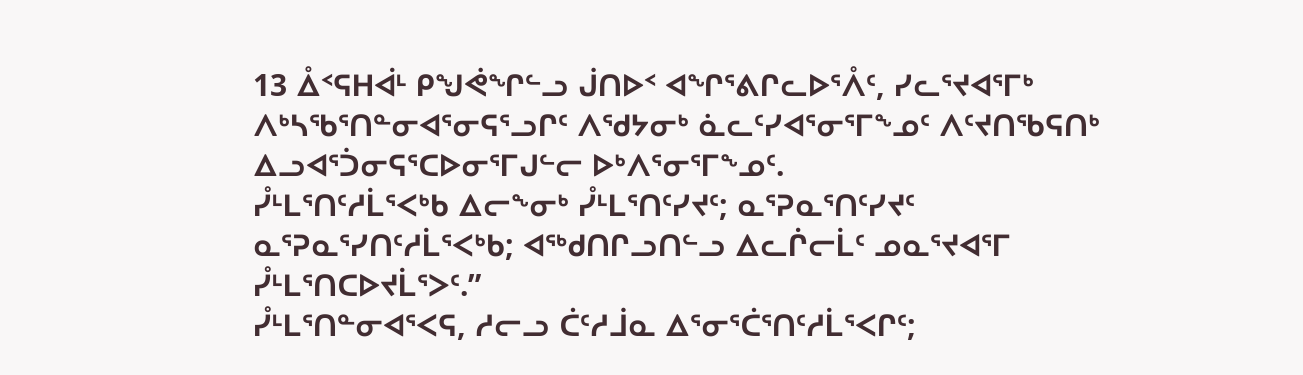13 ᐂᑉᕋᕼᐋᒻ ᑭᖑᕚᖏᓪᓗ ᒎᑎᐅᑉ ᐊᖏᕐᕕᒋᓚᐅᕐᐰᑦ, ᓯᓚᕐᔪᐊᕐᒥᒃ ᐱᒃᓴᖃᕐᑎᓐᓂᐊᕐᓂᕋᕐᓗᒋᑦ ᐱᖁᔭᓂᒃ ᓈᓚᑦᓯᐊᕐᓂᕐᒥᖕᓄᑦ ᐱᑦᔪᑎᖃᕋᑎᒃ ᐃᓗᐊᕐᑑᓂᕋᕐᑕᐅᓂᕐᒥᒍᓪᓕ ᐅᒃᐱᕐᓂᕐᒥᖕᓄᑦ.
ᓮᒻᒪᕐᑎᑦᓱᒫᕐᐸᒃᑲ ᐃᓕᖕᓂᒃ ᓮᒻᒪᕐᑎᑦᓯᔪᑦ; ᓇᕐᕈᓇᕐᑎᑦᓯᔪᑦ ᓇᕐᕈᓇᕐᓯᑎᑦᓱᒫᕐᐸᒃᑲ; ᐊᖅᑯᑎᒋᓗᑎᓪᓗ ᐃᓚᒌᓕᒫᑦ ᓄᓇᕐᔪᐊᕐᒥ ᓮᒻᒪᕐᑎᑕᐅᔪᒫᕐᐳᑦ.”
ᓮᒻᒪᕐᑎᓐᓂᐊᕐᐸᕋ, ᓱᓕᓗ ᑖᑦᓱᒨᓇ ᐃᕐᓂᕐᑖᕐᑎᑦᓱᒫᕐᐸᒋᑦ;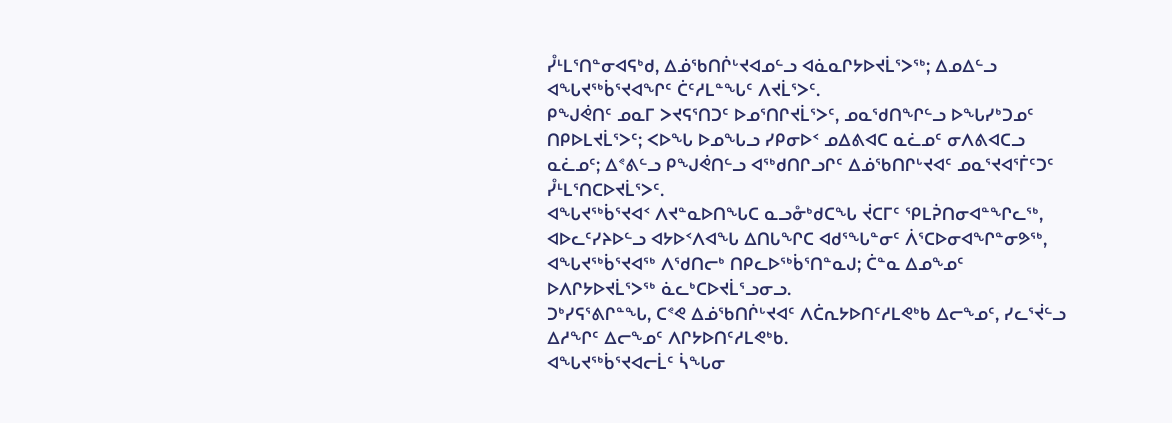ᓮᒻᒪᕐᑎᓐᓂᐊᕋᒃᑯ, ᐃᓅᖃᑎᒌᒡᔪᐊᓄᓪᓗ ᐊᓈᓇᒋᔭᐅᔪᒫᕐᐳᖅ; ᐃᓄᐃᓪᓗ ᐊᖓᔪᖅᑳᕐᔪᐊᖏᑦ ᑖᑦᓱᒪᓐᖓᑦ ᐱᔪᒫᕐᐳᑦ.
ᑭᖑᕚᑎᑦ ᓄᓇᒥ ᐳᔪᕋᕐᑎᑐᑦ ᐅᓄᕐᑎᒋᔪᒫᕐᐳᑦ, ᓄᓇᖁᑎᖏᓪᓗ ᐅᖓᓯᒃᑐᓄᑦ ᑎᑭᐅᒪᔪᒫᕐᐳᑦ; ᐸᐅᖓ ᐅᓄᖓᓗ ᓯᑭᓂᐅᑉ ᓄᐃᕕᐊᑕ ᓇᓛᓄᑦ ᓂᐱᕕᐊᑕᓗ ᓇᓛᓄᑦ; ᐃᕝᕕᓪᓗ ᑭᖑᕚᑎᓪᓗ ᐊᖅᑯᑎᒋᓗᒋᑦ ᐃᓅᖃᑎᒋᒡᔪᐊᑦ ᓄᓇᕐᔪᐊᕐᒦᑦᑐᑦ ᓮᒻᒪᕐᑎᑕᐅᔪᒫᕐᐳᑦ.
ᐊᖓᔪᖅᑳᕐᔪᐊᑉ ᐱᔪᓐᓇᐅᑎᖓᑕ ᓇᓗᓁᒃᑯᑕᖓ ᔫᑕᒥᑦ ᕿᒪᕉᑎᓂᐊᓐᖏᓚᖅ, ᐊᐅᓚᑦᓯᔨᐅᓪᓗ ᐊᔭᐅᑉᐱᐊᖓ ᐃᑎᒐᖏᑕ ᐊᑯᕐᖓᓐᓂᑦ ᐲᕐᑕᐅᓂᐊᖏᓐᓂᕗᖅ, ᐊᖓᔪᖅᑳᕐᔪᐊᖅ ᐱᖁᑎᓕᒃ ᑎᑭᓚᐅᖅᑳᕐᑎᓐᓇᒍ; ᑖᓐᓇ ᐃᓄᖕᓄᑦ ᐅᐱᒋᔭᐅᔪᒫᕐᐳᖅ ᓈᓚᒃᑕᐅᔪᒫᕐᓗᓂᓗ.
ᑐᒃᓯᕋᕐᕕᒋᓐᖓ, ᑕᕝᕙ ᐃᓅᖃᑎᒌᒡᔪᐊᑦ ᐱᑖᕆᔭᐅᑎᑦᓱᒪᕙᒃᑲ ᐃᓕᖕᓄᑦ, ᓯᓚᕐᔫᓪᓗ ᐃᓱᖏᑦ ᐃᓕᖕᓄᑦ ᐱᒋᔭᐅᑎᑦᓱᒪᕙᒃᑲ.
ᐊᖓᔪᖅᑳᕐᔪᐊᓕᒫᑦ ᓵᖓᓂ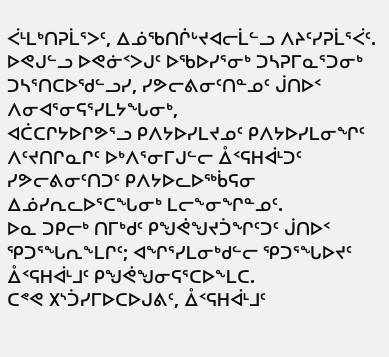ᐹᒻᒪᒃᑎᕈᒫᕐᐳᑦ, ᐃᓅᖃᑎᒌᒡᔪᐊᓕᒫᓪᓗ ᐱᔨᑦᓯᕈᒫᕐᐹᑦ.
ᐅᕙᒍᓪᓗ ᐅᕙᓃᑉᐳᒍᑦ ᐅᖃᐅᓯᕐᓂᒃ ᑐᓴᕈᒥᓇᕐᑐᓂᒃ ᑐᓴᕐᑎᑕᐅᖁᓪᓗᓯ, ᓯᕗᓕᕕᓂᑦᑎᓐᓄᑦ ᒎᑎᐅᑉ ᐱᓂᐊᕐᓂᕋᕐᓯᒪᔭᖓᓂᒃ,
ᐊᑖᑕᒋᔭᐅᒋᕗᕐᓗ ᑭᐱᔭᐅᓯᒪᔪᓄᑦ ᑭᐱᔭᐅᓯᒪᓂᖏᑦ ᐱᑦᔪᑎᒋᓇᒋᑦ ᐅᒃᐱᕐᓂᒥᒍᓪᓕ ᐂᑉᕋᕼᐋᒻᑐᑦ ᓯᕗᓕᕕᓂᑦᑎᑐᑦ ᑭᐱᔭᐅᓚᐅᖅᑳᕋᓂ ᐃᓅᓯᕆᓚᐅᕐᑕᖓᓂᒃ ᒪᓕᖕᓂᖏᓐᓄᑦ.
ᐅᓇ ᑐᑭᓕᒃ ᑎᒥᒃᑯᑦ ᑭᖑᕚᖑᔪᑑᖏᑦᑐᑦ ᒎᑎᐅᑉ ᕿᑐᕐᖓᕆᖕᒪᒋᑦ; ᐊᖏᕐᓯᒪᓂᒃᑯᓪᓕ ᕿᑐᕐᖓᐅᔪᑦ ᐂᑉᕋᕼᐋᒻᒧᑦ ᑭᖑᕚᖑᓂᕋᕐᑕᐅᖕᒪᑕ.
ᑕᕝᕙ ᙭ᔅᑑᓯᒥᐅᑕᐅᒍᕕᑦ, ᐂᑉᕋᕼᐋᒻᒧᑦ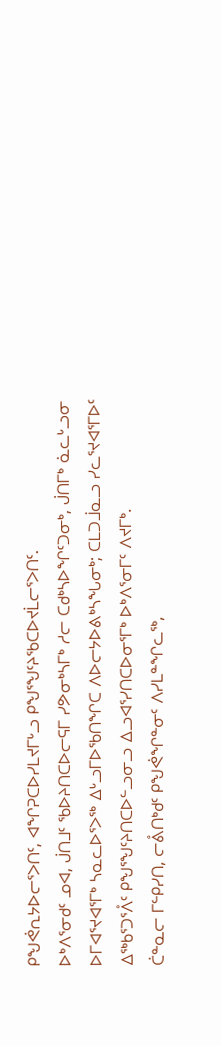ᑭᖑᕚᕆᔭᐅᓕᕐᐳᑎᑦ, ᐊᖏᕈᑕᐅᓯᒪᔪᒥᒡᓗ ᑭᖑᕐᖑᑦᔨᖃᑕᐅᔪᒫᓕᕐᐳᑎᑦ.
ᐅᒃᐱᕐᓂᑯᑦ ᓄᐊ, ᒎᑎᒧᑦ ᖃᐅᔨᑎᑕᐅᓕᕋᒥ ᓯᕗᓂᒃᓴᒥᒃ ᓱᓕ ᑕᑯᒃᓴᐅᖏᑦᑐᓂᒃ, ᒎᑎᒥᒃ ᓈᓚᒡᓗᓂ ᐅᒥᐊᕐᔪᐊᕐᒥᒃ ᓴᓇᓚᐅᕐᐳᖅ ᐃᒡᓗᒥᐅᖃᑎᖏᑕ ᐱᐅᓕᔭᐅᕕᒃᓴᖓᓂᒃ; ᑕᒪᑐᒨᓇᓗ ᓯᓚᕐᔪᐊᕐᒥᐅᑦ ᐃᖅᑲᕐᑐᕐᐰᑦ ᑭᖑᕐᖑᑦᔨᑎᑕᐅᓪᓗᓂᓗ ᐃᓗᐊᕐᓯᑎᑕᐅᓂᕐᒥᒃ ᐅᒃᐱᕐᓂᒥᑦ ᐱᔪᒥᒃ.
ᑖᓐᓇᓕ ᒥᓪᑭᓯᑎ, ᓕᕔᑎᒃᑯᑦ ᑭᖑᕚᖏᓐᓂᑦ ᐱᓯᒪᓐᖏᓚᖅ,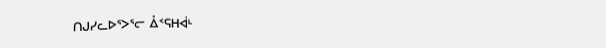ᑎᒍᓯᓚᐅᕐᐳᕐᓕ ᐂᑉᕋᕼᐋᒻ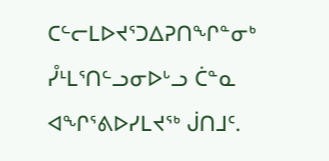ᑕᓪᓕᒪᐅᔪᕐᑐᐃᕈᑎᖏᓐᓂᒃ ᓮᒻᒪᕐᑎᓪᓗᓂᐅᒡᓗ ᑖᓐᓇ ᐊᖏᕐᕕᐅᓯᒪᔪᖅ ᒎᑎᒧᑦ.